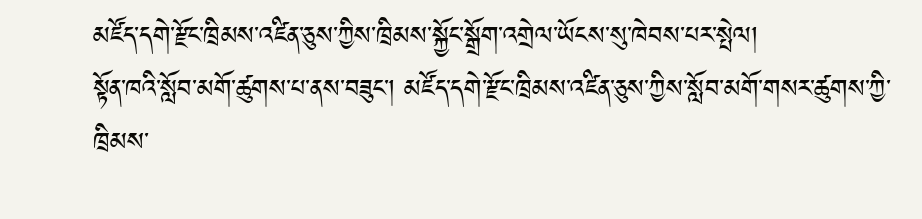མཛོད་དགེ་རྫོང་ཁྲིམས་འཛིན་ཅུས་ཀྱིས་ཁྲིམས་སྐྱོང་སྒྲོག་འགྲེལ་ཡོངས་སུ་ཁེབས་པར་སྤེལ།
སྟོན་ཁའི་སློབ་མགོ་ཚུགས་པ་ནས་བཟུང་། མཛོད་དགེ་རྫོང་ཁྲིམས་འཛིན་ཅུས་ཀྱིས་སློབ་མགོ་གསར་ཚུགས་ཀྱི་ཁྲིམས་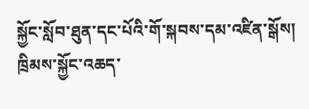སྐྱོང་སློབ་ཐུན་དང་པོའི་གོ་སྐབས་དམ་འཛིན་སྒོས། ཁྲིམས་སྐྱོང་འཆད་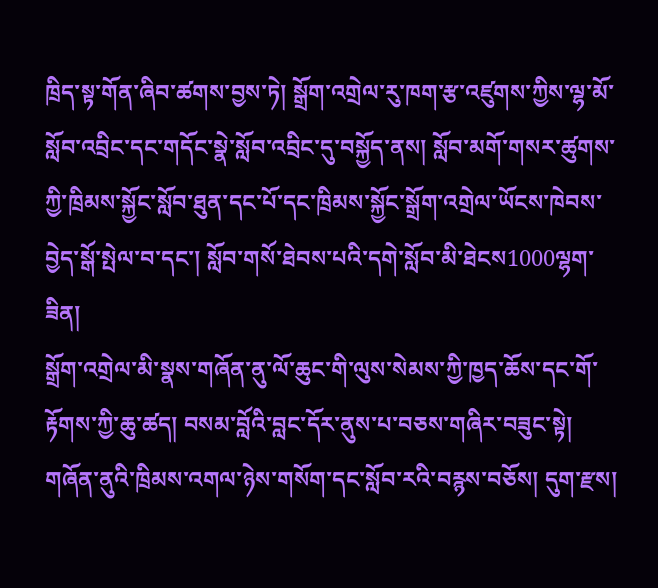ཁྲིད་སྟ་གོན་ཞིབ་ཚགས་བྱས་ཏེ། སྒྲོག་འགྲེལ་རུ་ཁག་རྩ་འཛུགས་ཀྱིས་ལྷ་མོ་སློབ་འབྲིང་དང་གདོང་སྣེ་སློབ་འབྲིང་དུ་བསྐྱོད་ནས། སློབ་མགོ་གསར་ཚུགས་ཀྱི་ཁྲིམས་སྐྱོང་སློབ་ཐུན་དང་པོ་དང་ཁྲིམས་སྐྱོང་སྒྲོག་འགྲེལ་ཡོངས་ཁེབས་བྱེད་སྒོ་སྤེལ་བ་དང་། སློབ་གསོ་ཐེབས་པའི་དགེ་སློབ་མི་ཐེངས1000ལྷག་ཟིན།
སྒྲོག་འགྲེལ་མི་སྣས་གཞོན་ནུ་ལོ་ཆུང་གི་ལུས་སེམས་ཀྱི་ཁྱད་ཆོས་དང་གོ་རྟོགས་ཀྱི་ཆུ་ཚད། བསམ་བློའི་བླང་དོར་ནུས་པ་བཅས་གཞིར་བཟུང་སྟེ། གཞོན་ནུའི་ཁྲིམས་འགལ་ཉེས་གསོག་དང་སློབ་རའི་བརྙས་བཅོས། དུག་རྫས།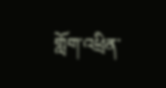གློག་འཕྲིན་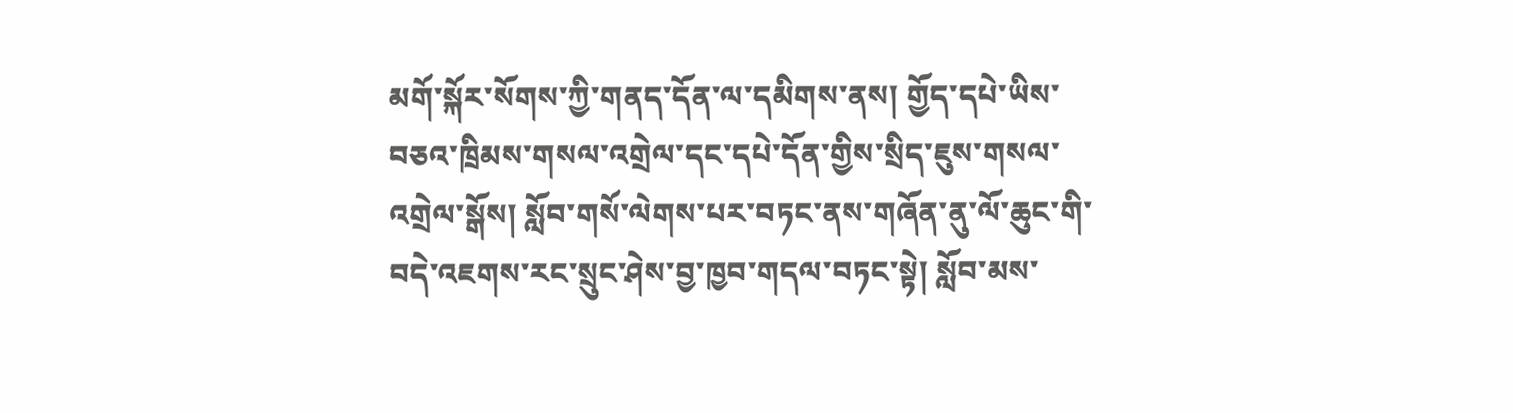མགོ་སྐོར་སོགས་ཀྱི་གནད་དོན་ལ་དམིགས་ནས། གྱོད་དཔེ་ཡིས་བཅའ་ཁྲིམས་གསལ་འགྲེལ་དང་དཔེ་དོན་གྱིས་སྲིད་ཇུས་གསལ་འགྲེལ་སྒོས། སློབ་གསོ་ལེགས་པར་བཏང་ནས་གཞོན་ནུ་ལོ་ཆུང་གི་བདེ་འཇགས་རང་སྲུང་ཤེས་བྱ་ཁྱབ་གདལ་བཏང་སྟེ། སློབ་མས་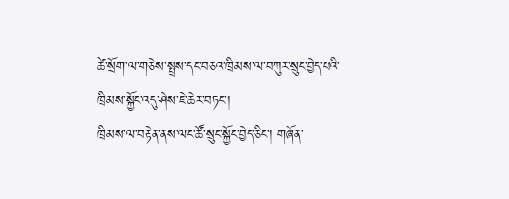ཚེ་སྲོག་ལ་གཅེས་སྤྲས་དང་བཅའ་ཁྲིམས་ལ་བཀུར་སྲུང་བྱེད་པའི་ཁྲིམས་སྐྱོང་འདུ་ཤེས་ཇེ་ཆེར་བཏང་།
ཁྲིམས་ལ་བརྟེན་ནས་ལང་ཚོ་སྲུང་སྐྱོང་བྱེད་ཅིང་། གཞོན་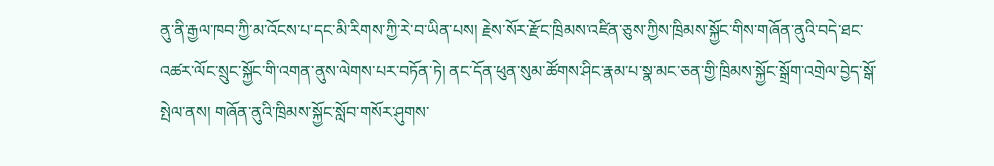ནུ་ནི་རྒྱལ་ཁབ་ཀྱི་མ་འོངས་པ་དང་མི་རིགས་ཀྱི་རེ་བ་ཡིན་པས། རྗེས་སོར་རྫོང་ཁྲིམས་འཛིན་ཅུས་ཀྱིས་ཁྲིམས་སྐྱོང་གིས་གཞོན་ནུའི་བདེ་ཐང་འཚར་ལོང་སྲུང་སྐྱོང་གི་འགན་ནུས་ལེགས་པར་བཏོན་ཏེ། ནང་དོན་ཕུན་སུམ་ཚོགས་ཤིང་རྣམ་པ་སྣ་མང་ཅན་གྱི་ཁྲིམས་སྐྱོང་སྒྲོག་འགྲེལ་བྱེད་སྒོ་སྤེལ་ནས། གཞོན་ནུའི་ཁྲིམས་སྐྱོང་སློབ་གསོར་ཤུགས་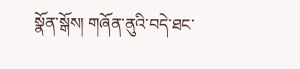སྣོན་སྒོས། གཞོན་ནུའི་བདེ་ཐང་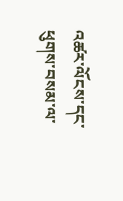འཚར་ལོངས་དང་ཕུགས་བསམ་ལ་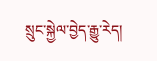སྲུང་སྐྱེལ་བྱེད་རྒྱུ་རེད།